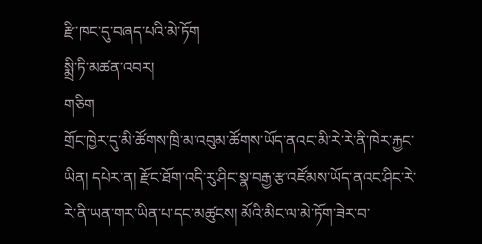རྫི་ཁང་དུ་བཞད་པའི་མེ་ཏོག
སྨྲི་ཏི་མཚན་འབར།
གཅིག
གྲོང་ཁྱེར་དུ་མི་ཚོགས་ཁྲི་མ་འབུམ་ཚོགས་ཡོད་ནའང་མི་རེ་རེ་ནི་ཁེར་རྐྱང་ཡིན། དཔེར་ན། རྫོང་ཐོག་འདི་རུ་ཤིང་སྣ་བརྒྱ་རྩ་འཛོམས་ཡོད་ནའང་ཤིང་རེ་རེ་ནི་ཡན་གར་ཡིན་པ་དང་མཚུངས། མོའི་མིང་ལ་མེ་ཏོག་ཟེར་བ་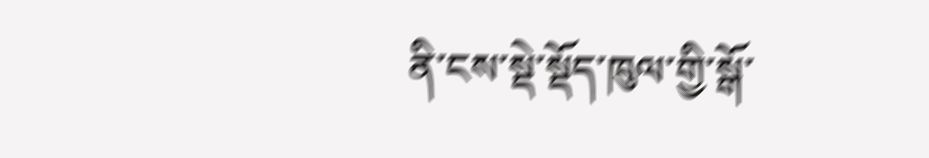ནི་ངས་སྡེ་སྡོད་ཁུལ་གྱི་སྒོ་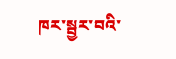ཁར་སྦྱར་བའི་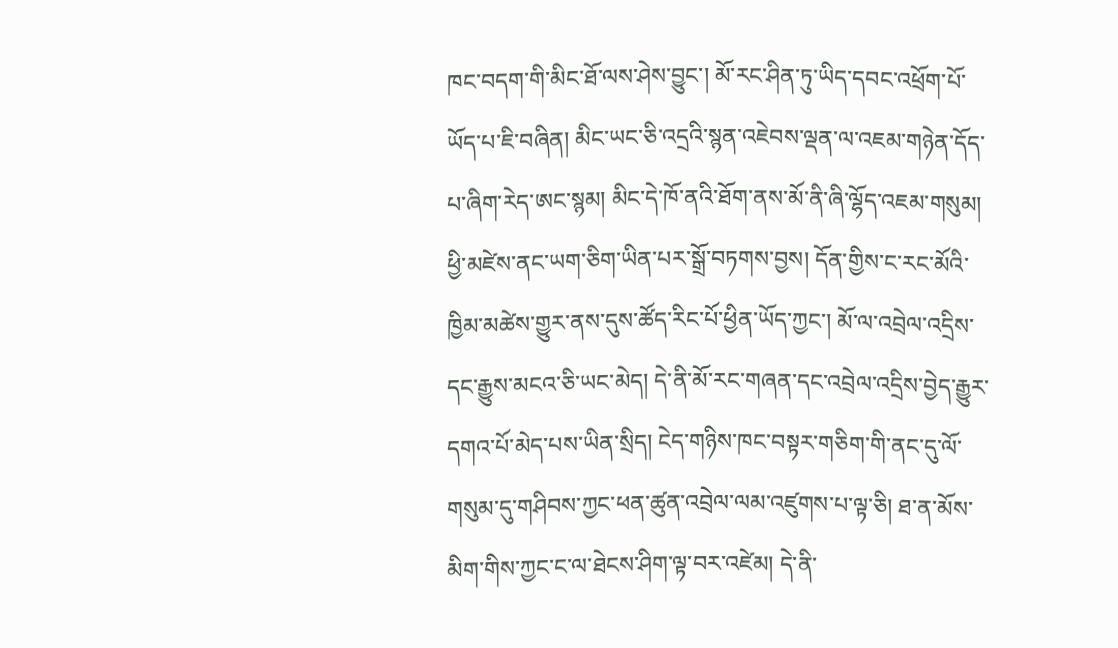ཁང་བདག་གི་མིང་ཐོ་ལས་ཤེས་བྱུང་། མོ་རང་ཤིན་ཏུ་ཡིད་དབང་འཕྲོག་པོ་ཡོད་པ་ཇི་བཞིན། མིང་ཡང་ཅི་འདྲའི་སྙན་འཇེབས་ལྡན་ལ་འཇམ་གཉེན་དོད་པ་ཞིག་རེད་ཨང་སྙམ། མིང་དེ་ཁོ་ནའི་ཐོག་ནས་མོ་ནི་ཞི་ལྷོད་འཇམ་གསུམ། ཕྱི་མཛེས་ནང་ཡག་ཅིག་ཡིན་པར་སྒྲོ་བཏགས་བྱས། དོན་གྱིས་ང་རང་མོའི་ཁྱིམ་མཚེས་གྱུར་ནས་དུས་ཚོད་རིང་པོ་ཕྱིན་ཡོད་ཀྱང་། མོ་ལ་འབྲེལ་འདྲིས་དང་རྒྱུས་མངའ་ཅི་ཡང་མེད། དེ་ནི་མོ་རང་གཞན་དང་འབྲེལ་འདྲིས་བྱེད་རྒྱུར་དགའ་པོ་མེད་པས་ཡིན་སྲིད། ངེད་གཉིས་ཁང་བསྟར་གཅིག་གི་ནང་དུ་ལོ་གསུམ་དུ་གཤིབས་ཀྱང་ཕན་ཚུན་འབྲེལ་ལམ་འཛུགས་པ་ལྟ་ཅི། ཐ་ན་མོས་མིག་གིས་ཀྱང་ང་ལ་ཐེངས་ཤིག་ལྟ་བར་འཛེམ། དེ་ནི་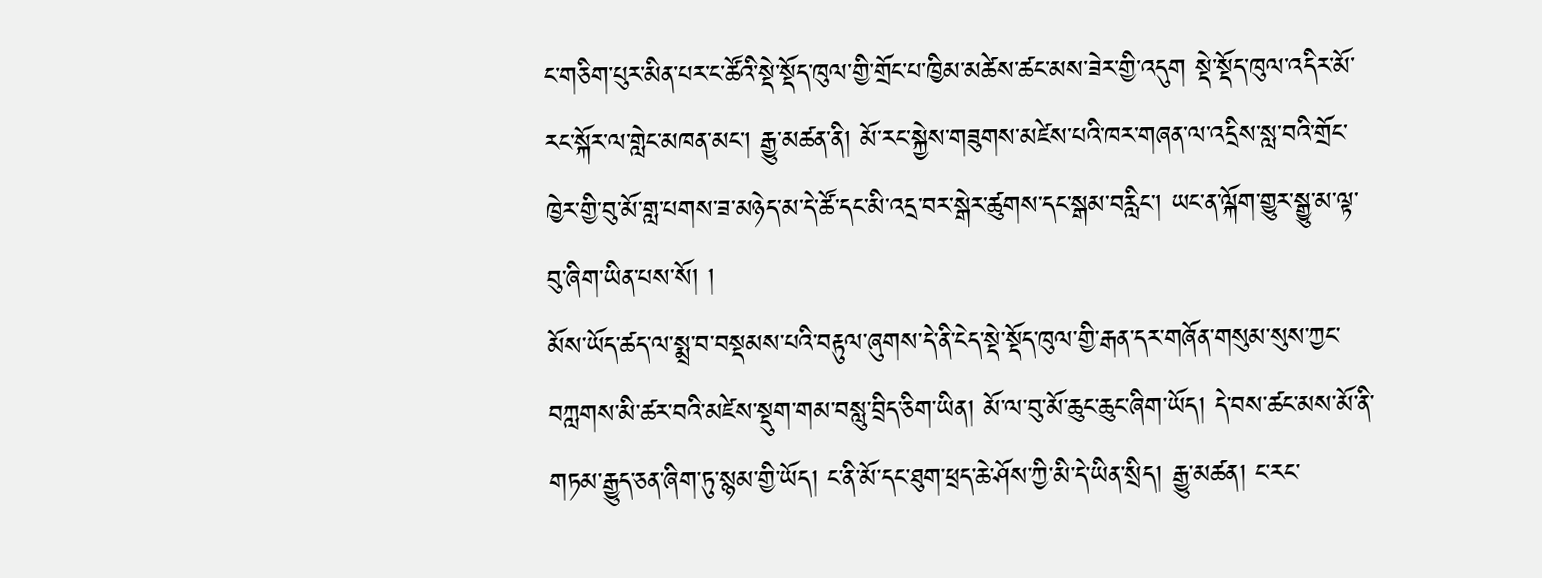ང་གཅིག་པུར་མིན་པར་ང་ཚོའི་སྡེ་སྡོད་ཁུལ་གྱི་གྲོང་པ་ཁྱིམ་མཚེས་ཚང་མས་ཟེར་གྱི་འདུག སྡེ་སྡོད་ཁུལ་འདིར་མོ་རང་སྐོར་ལ་གླེང་མཁན་མང་། རྒྱུ་མཚན་ནི། མོ་རང་སྐྱེས་གཟུགས་མཛེས་པའི་ཁར་གཞན་ལ་འདྲིས་སླ་བའི་གྲོང་ཁྱེར་གྱི་བུ་མོ་གླ་པགས་ཟ་མཉེད་མ་དེ་ཚོ་དང་མི་འདྲ་བར་སྒེར་ཚུགས་དང་སྒམ་བརླིང་། ཡང་ན་ལྐོག་གྱུར་སྒྱུ་མ་ལྟ་བུ་ཞིག་ཡིན་པས་སོ། །
མོས་ཡོད་ཚད་ལ་སྨྲ་བ་བསྡམས་པའི་བརྟུལ་ཞུགས་དེ་ནི་ངེད་སྡེ་སྡོད་ཁུལ་གྱི་རྒན་དར་གཞོན་གསུམ་སུས་ཀྱང་བཀླགས་མི་ཚར་བའི་མཛེས་སྡུག་གམ་བསླུ་བྲིད་ཅིག་ཡིན། མོ་ལ་བུ་མོ་ཆུང་ཆུང་ཞིག་ཡོད། དེ་བས་ཚང་མས་མོ་ནི་གཏམ་རྒྱུད་ཅན་ཞིག་ཏུ་སྙམ་གྱི་ཡོད། ང་ནི་མོ་དང་ཐུག་ཕྲད་ཆེ་ཤོས་ཀྱི་མི་དེ་ཡིན་སྲིད། རྒྱུ་མཚན། ང་རང་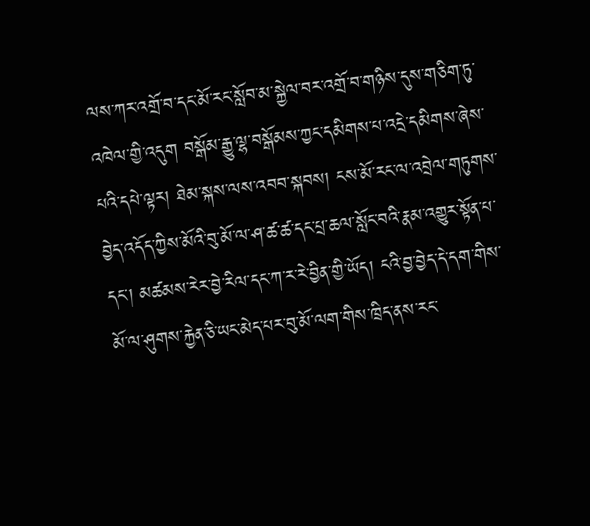ལས་ཀར་འགྲོ་བ་དང་མོ་རང་སློབ་མ་སྐྱེལ་བར་འགྲོ་བ་གཉིས་དུས་གཅིག་ཏུ་འཁེལ་གྱི་འདུག བསྒོམ་རྒྱུ་ལྷ་བསྒོམས་ཀྱང་དམིགས་པ་འདྲེ་དམིགས་ཞེས་པའི་དཔེ་ལྟར། ཐེམ་སྐས་ལས་འབབ་སྐབས། ངས་མོ་རང་ལ་འབྲེལ་གཏུགས་བྱེད་འདོད་ཀྱིས་མོའི་བུ་མོ་ལ་ཤ་ཚ་ཚ་དང་པྲ་ཆལ་སློང་བའི་རྣམ་འགྱུར་སྟོན་པ་དང་། མཚམས་རེར་བྱེ་རིལ་དང་ཀ་ར་རེ་བྱིན་གྱི་ཡོད། ངའི་བྱ་བྱེད་དེ་དག་གིས་མོ་ལ་ཤུགས་རྐྱེན་ཅི་ཡང་མེད་པར་བུ་མོ་ལག་གིས་ཁྲིད་ནས་རང་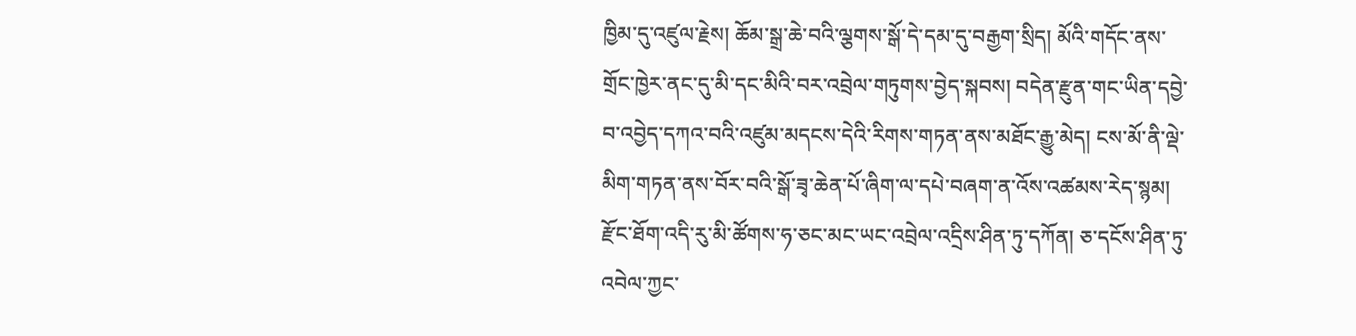ཁྱིམ་དུ་འཛུལ་རྗེས། ཆོམ་སྒྲ་ཆེ་བའི་ལྕགས་སྒོ་དེ་དམ་དུ་བརྒྱག་སྲིད། མོའི་གདོང་ནས་གྲོང་ཁྱེར་ནང་དུ་མི་དང་མིའི་བར་འབྲེལ་གཏུགས་བྱེད་སྐབས། བདེན་རྫུན་གང་ཡིན་དབྱེ་བ་འབྱེད་དཀའ་བའི་འཛུམ་མདངས་དེའི་རིགས་གཏན་ནས་མཐོང་རྒྱུ་མེད། ངས་མོ་ནི་ལྡེ་མིག་གཏན་ནས་བོར་བའི་སྒོ་ཟྭ་ཆེན་པོ་ཞིག་ལ་དཔེ་བཞག་ན་འོས་འཚམས་རེད་སྙམ། རྫོང་ཐོག་འདི་རུ་མི་ཚོགས་ཧ་ཅང་མང་ཡང་འབྲེལ་འདྲིས་ཤིན་ཏུ་དཀོན། ཅ་དངོས་ཤིན་ཏུ་འབེལ་ཀྱང་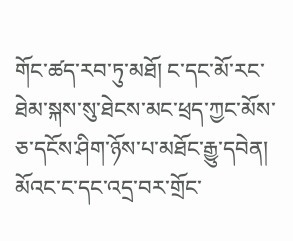གོང་ཚད་རབ་ཏུ་མཐོ། ང་དང་མོ་རང་ཐེམ་སྐས་སུ་ཐེངས་མང་ཕྲད་ཀྱང་མོས་ཅ་དངོས་ཤིག་ཉོས་པ་མཐོང་རྒྱུ་དབེན། མོའང་ང་དང་འདྲ་བར་གྲོང་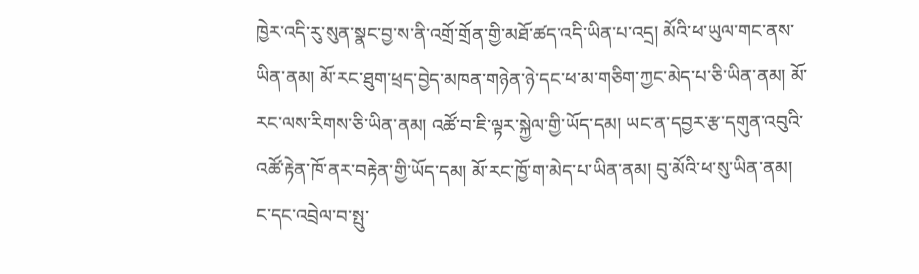ཁྱེར་འདི་རུ་སུན་སྣང་བྱ་ས་ནི་འགྲོ་གྲོན་གྱི་མཐོ་ཚད་འདི་ཡིན་པ་འདྲ། མོའི་ཕ་ཡུལ་གང་ནས་ཡིན་ནམ། མོ་རང་ཐུག་ཕྲད་བྱེད་མཁན་གཉེན་ཉེ་དང་ཕ་མ་གཅིག་ཀྱང་མེད་པ་ཅི་ཡིན་ནམ། མོ་རང་ལས་རིགས་ཅི་ཡིན་ནམ། འཚོ་བ་ཇི་ལྟར་སྐྱེལ་གྱི་ཡོད་དམ། ཡང་ན་དབྱར་རྩ་དགུན་འབུའི་འཚོ་རྟེན་ཁོ་ནར་བརྟེན་གྱི་ཡོད་དམ། མོ་རང་ཁྱོ་ག་མེད་པ་ཡིན་ནམ། བུ་མོའི་ཕ་སུ་ཡིན་ནམ། ང་དང་འབྲེལ་བ་སྤུ་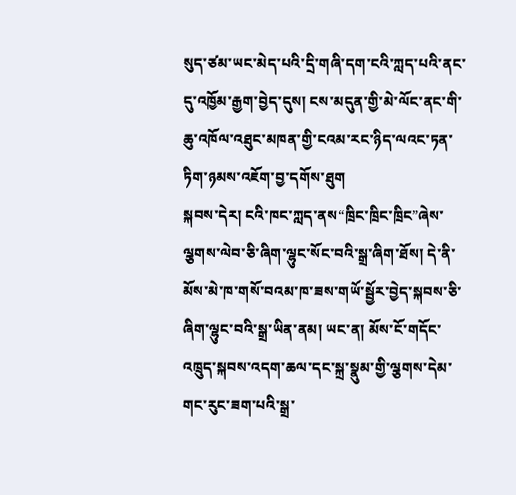སུད་ཙམ་ཡང་མེད་པའི་དྲི་གཞི་དག་ངའི་ཀླད་པའི་ནང་དུ་འཁྱོམ་རྒྱག་བྱེད་དུས། ངས་མདུན་གྱི་མེ་ལོང་ནང་གི་ཆུ་འཁོལ་འཐུང་མཁན་གྱི་ངའམ་རང་ཉིད་ལའང་ཏན་ཏིག་ཉམས་འཇོག་བྱ་དགོས་ཐུག
སྐབས་དེར། ངའི་ཁང་ཀླད་ནས“ཁྲིང་ཁྲིང་ཁྲིང”ཞེས་ལྕགས་ལེབ་ཅི་ཞིག་ལྷུང་སོང་བའི་སྒྲ་ཞིག་ཐོས། དེ་ནི་མོས་མེ་ཁ་གསོ་བའམ་ཁ་ཟས་གཡོ་སྦྱོར་བྱེད་སྐབས་ཅི་ཞིག་ལྷུང་བའི་སྒྲ་ཡིན་ནམ། ཡང་ན། མོས་ངོ་གདོང་འཁྲུད་སྐབས་འདག་ཆལ་དང་སྐྲ་སྣུམ་གྱི་ལྕགས་དེམ་གང་རུང་ཟག་པའི་སྒྲ་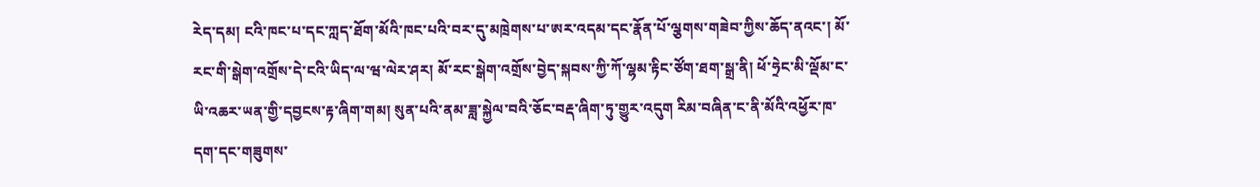རེད་དམ། ངའི་ཁང་པ་དང་ཀླད་ཐོག་མོའི་ཁང་པའི་བར་དུ་མཁྲེགས་པ་ཨར་འདམ་དང་རྣོན་པོ་ལྕགས་གཟེབ་ཀྱིས་ཆོད་ནའང་། མོ་རང་གི་སྒེག་འགྲོས་དེ་ངའི་ཡིད་ལ་ཝ་ལེར་ཤར། མོ་རང་སྒེག་འགྲོས་བྱེད་སྐབས་ཀྱི་ཀོ་ལྷམ་རྟིང་ཙོག་ཐག་སྒྲ་ནི། ཕོ་ཧྲེང་མི་ལྡོམ་ང་ཡི་འཆར་ཡན་གྱི་དབྱངས་རྟ་ཞིག་གམ། སུན་པའི་ནམ་ཟླ་སྐྱེལ་བའི་ཅོང་བརྡ་ཞིག་ཏུ་གྱུར་འདུག རིམ་བཞིན་ང་ནི་མོའི་འཕྱོར་ཁ་དག་དང་གཟུགས་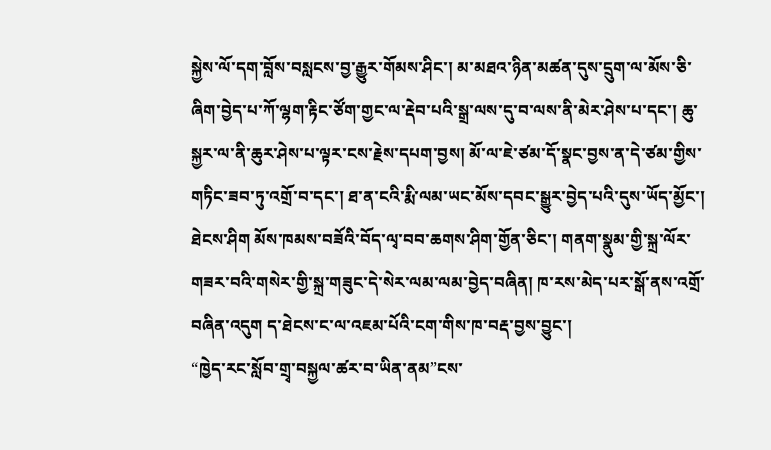སྐྱེས་ལོ་དག་བློས་བསླངས་བྱ་རྒྱུར་གོམས་ཤིང་། མ་མཐའ་ཉིན་མཚན་དུས་དྲུག་ལ་མོས་ཅི་ཞིག་བྱེད་པ་ཀོ་ལྷག་རྟིང་ཙོག་གྱང་ལ་རྡེབ་པའི་སྒྲ་ལས་དུ་བ་ལས་ནི་མེར་ཤེས་པ་དང་། ཆུ་སྐྱར་ལ་ནི་ཆུར་ཤེས་པ་ལྟར་ངས་རྗེས་དཔག་བྱས། མོ་ལ་ཇེ་ཙམ་དོ་སྣང་བྱས་ན་དེ་ཙམ་གྱིས་གཏིང་ཟབ་ཏུ་འགྲོ་བ་དང་། ཐ་ན་ངའི་རྨི་ལམ་ཡང་མོས་དབང་སྒྱུར་བྱེད་པའི་དུས་ཡོད་མྱོང་། ཐེངས་ཤིག མོས་ཁམས་བཟོའི་བོད་ལྭ་བབ་ཆགས་ཤིག་གྱོན་ཅིང་། གནག་སྣུམ་གྱི་སྐྲ་ལོར་གཟར་བའི་གསེར་གྱི་སྐྲ་གཟུང་དེ་སེར་ལམ་ལམ་བྱེད་བཞིན། ཁ་རས་མེད་པར་སྒོ་ནས་འགྲོ་བཞིན་འདུག ད་ཐེངས་ང་ལ་འཇམ་པོའི་ངག་གིས་ཁ་བརྡ་བྱས་བྱུང་།
“ཁྱེད་རང་སློབ་གྲྭ་བསྐྱལ་ཚར་བ་ཡིན་ནམ”ངས་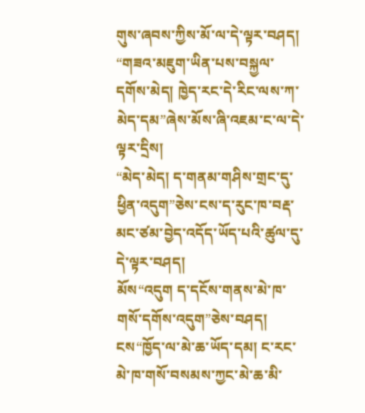གུས་ཞབས་ཀྱིས་མོ་ལ་དེ་ལྟར་བཤད།
“གཟའ་མཇུག་ཡིན་པས་བསྐྱལ་དགོས་མེད། ཁྱེད་རང་དེ་རིང་ལས་ཀ་མེད་དམ”ཞེས་མོས་ཞི་འཇམ་ང་ལ་དེ་ལྟར་དྲིས།
“མེད་མེད། ད་གནམ་གཤིས་གྲང་དུ་ཕྱིན་འདུག”ཅེས་ངས་ད་རུང་ཁ་བརྡ་མང་ཙམ་བྱེད་འདོད་ཡོད་པའི་ཚུལ་དུ་དེ་ལྟར་བཤད།
མོས“འདུག ད་དངོས་གནས་མེ་ཁ་གསོ་དགོས་འདུག”ཅེས་བཤད།
ངས“ཁྱོད་ལ་མེ་ཆ་ཡོད་དམ། ང་རང་མེ་ཁ་གསོ་བསམས་ཀྱང་མེ་ཆ་མི་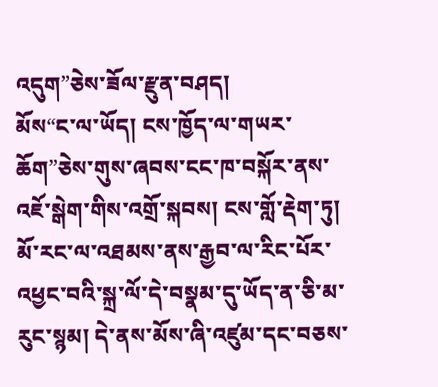འདུག”ཅེས་ཟོལ་རྫུན་བཤད།
མོས“ང་ལ་ཡོད། ངས་ཁྱོད་ལ་གཡར་ཆོག”ཅེས་གུས་ཞབས་ངང་ཁ་བསྐོར་ནས་འཇོ་སྒེག་གིས་འགྲོ་སྐབས། ངས་གློ་རྡེག་ཏུ། མོ་རང་ལ་འཐམས་ནས་རྒྱབ་ལ་རིང་པོར་འཕྱང་བའི་སྐྲ་ལོ་དེ་བསྣམ་དུ་ཡོད་ན་ཅི་མ་རུང་སྙམ། དེ་ནས་མོས་ཞི་འཛུམ་དང་བཅས་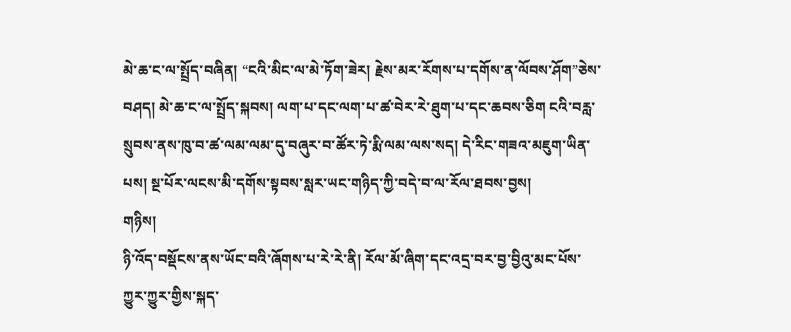མེ་ཆ་ང་ལ་སྤྲོད་བཞིན། “ངའི་མིང་ལ་མེ་ཏོག་ཟེར། རྗེས་མར་རོགས་པ་དགོས་ན་ལོབས་ཤོག”ཅེས་བཤད། མེ་ཆ་ང་ལ་སྤྲོད་སྐབས། ལག་པ་དང་ལག་པ་ཚ་བེར་རེ་ཐུག་པ་དང་ཆབས་ཅིག ངའི་བརླ་སྲུབས་ནས་ཁུ་བ་ཚ་ལམ་ལམ་དུ་བཞུར་བ་ཚོར་ཏེ་རྨི་ལམ་ལས་སད། དེ་རིང་གཟའ་མཇུག་ཡིན་པས། སྔ་པོར་ལངས་མི་དགོས་སྟབས་སླར་ཡང་གཉིད་ཀྱི་བདེ་བ་ལ་རོལ་ཐབས་བྱས།
གཉིས།
ཉི་འོད་བསྡོངས་ནས་ཡོང་བའི་ཞོགས་པ་རེ་རེ་ནི། རོལ་མོ་ཞིག་དང་འདྲ་བར་བྱ་བྱིའུ་མང་པོས་ཀྱུར་ཀྱུར་གྱིས་སྐད་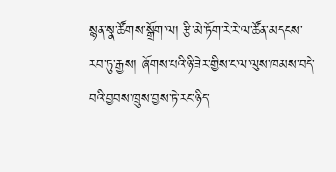སྙན་སྣ་ཚོགས་སྒྲོག་ལ། རྩི་མེ་ཏོག་རེ་རེ་ལ་ཚོན་མདངས་རབ་ཏུ་རྒྱས། ཞོགས་པའི་ཉི་ཟེར་གྱིས་ང་ལ་ལུས་ཁམས་བདེ་བའི་བྱབས་ཁྲུས་བྱས་ཏེ་རང་ཉིད་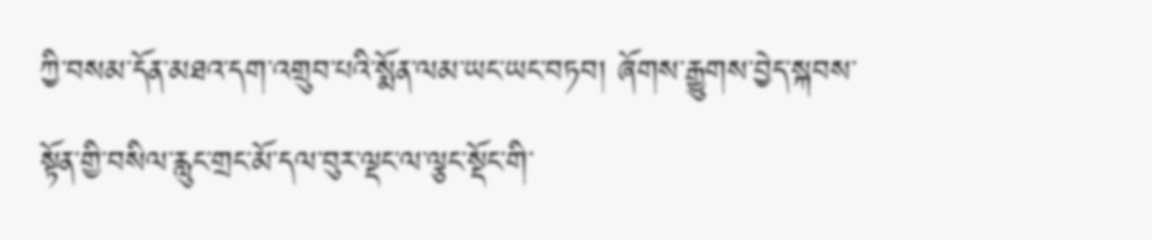ཀྱི་བསམ་དོན་མཐའ་དག་འགྲུབ་པའི་སྨོན་ལམ་ཡང་ཡང་བཏབ། ཞོགས་རྒྱུགས་བྱེད་སྐབས་སྟོན་གྱི་བསིལ་རླུང་གྲང་མོ་དལ་བུར་ལྡང་ལ་ལྕང་སྡོང་གི་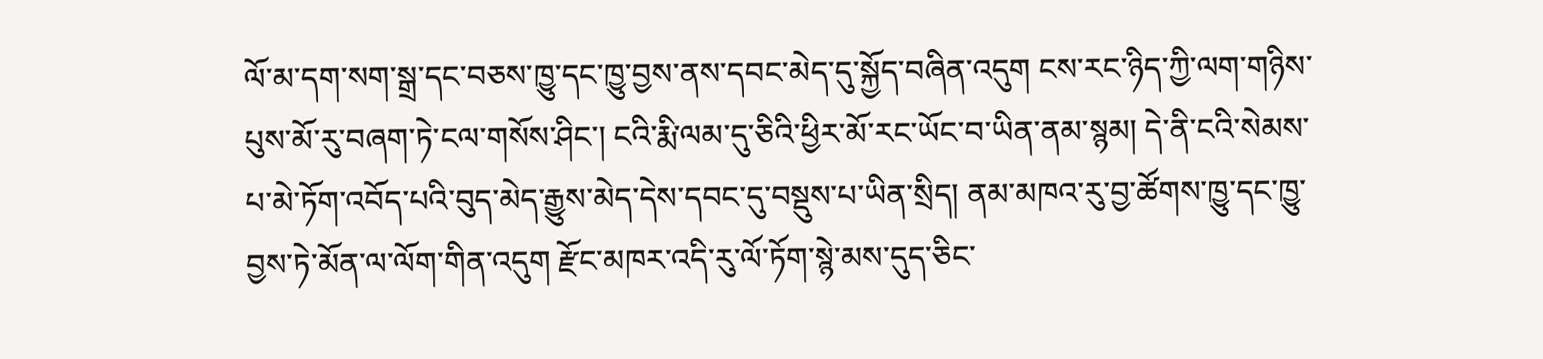ལོ་མ་དག་སག་སྒྲ་དང་བཅས་ཁྱུ་དང་ཁྱུ་བྱས་ནས་དབང་མེད་དུ་སྐྱོད་བཞིན་འདུག ངས་རང་ཉིད་ཀྱི་ལག་གཉིས་པུས་མོ་རུ་བཞག་ཏེ་ངལ་གསོས་ཤིང་། ངའི་རྨི་ལམ་དུ་ཅིའི་ཕྱིར་མོ་རང་ཡོང་བ་ཡིན་ནམ་སྙམ། དེ་ནི་ངའི་སེམས་པ་མེ་ཏོག་འབོད་པའི་བུད་མེད་རྒྱུས་མེད་དེས་དབང་དུ་བསྡུས་པ་ཡིན་སྲིད། ནམ་མཁའ་རུ་བྱ་ཚོགས་ཁྱུ་དང་ཁྱུ་བྱས་ཏེ་མོན་ལ་ལོག་གིན་འདུག རྫོང་མཁར་འདི་རུ་ལོ་ཏོག་སྙེ་མས་དུད་ཅིང་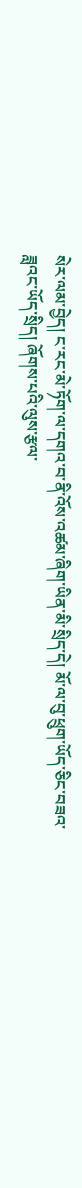སེར་ལམ་བྱེད། ང་རང་མེ་ཏོག་ལ་དགའ་བ་ནི་འོས་འཚམ་ཞིག་ཡིན་མི་སྲིད་དེ། མོ་ལ་བུ་ཕྲུག་ཡོད་ཅིང་བཟའ་ཟླའང་ཡོད་སྲིད། ཞོགས་པའི་ལུས་རྩལ་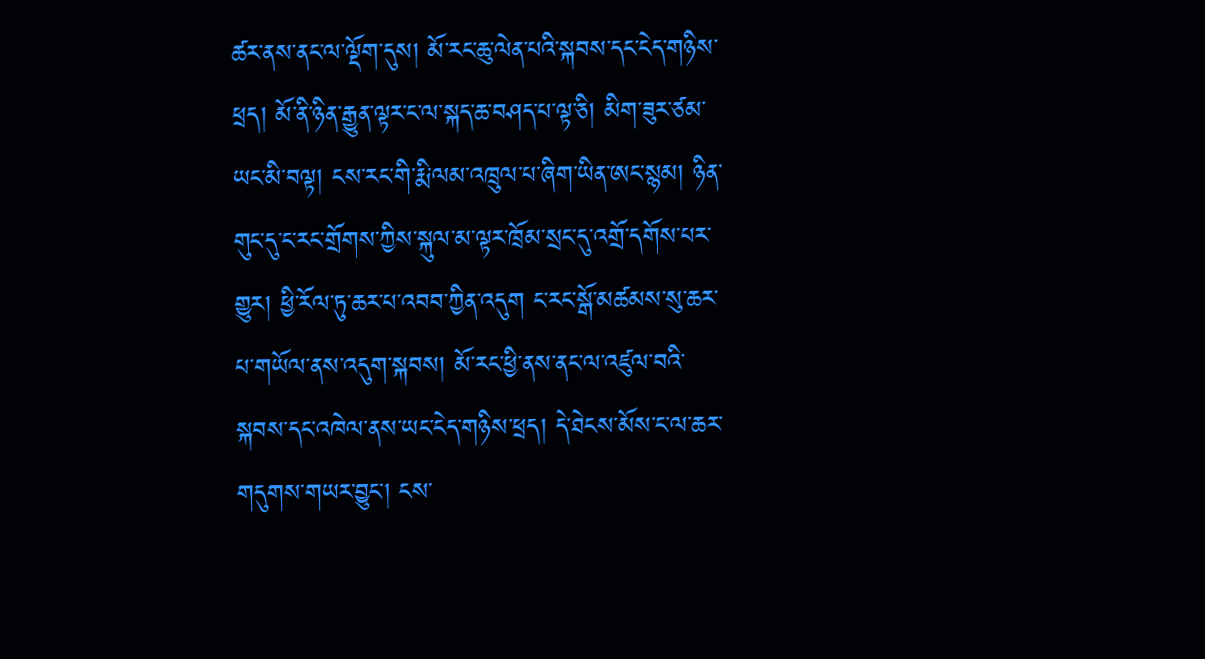ཚར་ནས་ནང་ལ་ལྡོག་དུས། མོ་རང་ཆུ་ལེན་པའི་སྐབས་དང་ངེད་གཉིས་ཕྲད། མོ་ནི་ཉིན་རྒྱུན་ལྟར་ང་ལ་སྐད་ཆ་བཤད་པ་ལྟ་ཅི། མིག་ཟུར་ཙམ་ཡང་མི་བལྟ། ངས་རང་གི་རྨི་ལམ་འཁྲུལ་པ་ཞིག་ཡིན་ཨང་སྙམ། ཉིན་གུང་དུ་ང་རང་གྲོགས་ཀྱིས་སྐུལ་མ་ལྟར་ཁྲོམ་སྲང་དུ་འགྲོ་དགོས་པར་གྱུར། ཕྱི་རོལ་ཏུ་ཆར་པ་འབབ་ཀྱིན་འདུག ང་རང་སྒོ་མཚམས་སུ་ཆར་པ་གཡོལ་ནས་འདུག་སྐབས། མོ་རང་ཕྱི་ནས་ནང་ལ་འཛུལ་བའི་སྐབས་དང་འཁེལ་ནས་ཡང་ངེད་གཉིས་ཕྲད། དེ་ཐེངས་མོས་ང་ལ་ཆར་གདུགས་གཡར་བྱུང་། ངས་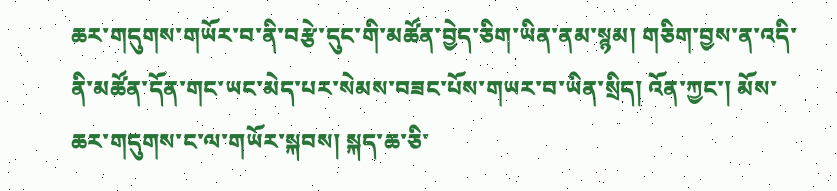ཆར་གདུགས་གཡོར་བ་ནི་བརྩེ་དུང་གི་མཚོན་བྱེད་ཅིག་ཡིན་ནམ་སྙམ། གཅིག་བྱས་ན་འདི་ནི་མཚོན་དོན་གང་ཡང་མེད་པར་སེམས་བཟང་པོས་གཡར་བ་ཡིན་སྲིད། འོན་ཀྱང་། མོས་ཆར་གདུགས་ང་ལ་གཡོར་སྐབས། སྐད་ཆ་ཅི་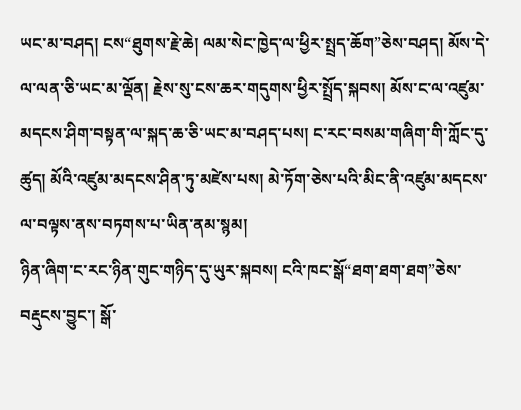ཡང་མ་བཤད། ངས“ཐུགས་རྗེ་ཆེ། ལམ་སེང་ཁྱེད་ལ་ཕྱིར་སྤྲད་ཆོག”ཅེས་བཤད། མོས་དེ་ལ་ལན་ཅི་ཡང་མ་ལྡོན། རྗེས་སུ་ངས་ཆར་གདུགས་ཕྱིར་སྤྲོད་སྐབས། མོས་ང་ལ་འཛུམ་མདངས་ཤིག་བསྟན་ལ་སྐད་ཆ་ཅི་ཡང་མ་བཤད་པས། ང་རང་བསམ་གཞིག་གི་ཀློང་དུ་ཚུད། མོའི་འཛུམ་མདངས་ཤིན་ཏུ་མཛེས་པས། མེ་ཏོག་ཅེས་པའི་མིང་ནི་འཛུམ་མདངས་ལ་བལྟས་ནས་བཏགས་པ་ཡིན་ནམ་སྙམ།
ཉིན་ཞིག་ང་རང་ཉིན་གུང་གཉིད་དུ་ཡུར་སྐབས། ངའི་ཁང་སྒོ“ཐག་ཐག་ཐག”ཅེས་བརྡུངས་བྱུང་། སྒོ་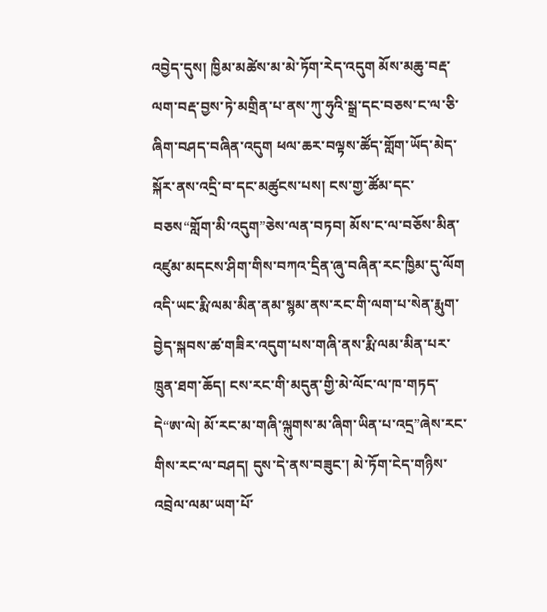འབྱེད་དུས། ཁྱིམ་མཚེས་མ་མེ་ཏོག་རེད་འདུག མོས་མཆུ་བརྡ་ལག་བརྡ་བྱས་ཏེ་མགྲིན་པ་ནས་ཀུ་ཧུའི་སྒྲ་དང་བཅས་ང་ལ་ཅི་ཞིག་བཤད་བཞིན་འདུག ཕལ་ཆར་བལྟས་ཚོད་གློག་ཡོད་མེད་སྐོར་ནས་འདྲི་བ་དང་མཚུངས་པས། ངས་གྱ་ཚོམ་དང་བཅས“གློག་མི་འདུག”ཅེས་ལན་བཏབ། མོས་ང་ལ་བཅོས་མིན་འཛུམ་མདངས་ཤིག་གིས་བཀའ་དྲིན་ཞུ་བཞིན་རང་ཁྱིམ་དུ་ལོག འདི་ཡང་རྨི་ལམ་མིན་ནམ་སྙམ་ནས་རང་གི་ལག་པ་སེན་རྨུག་བྱེད་སྐབས་ཚ་གཟིར་འདུག་པས་གཞི་ནས་རྨི་ལམ་མིན་པར་ཁྲུན་ཐག་ཆོད། ངས་རང་གི་མདུན་གྱི་མེ་ལོང་ལ་ཁ་གཏད་དེ“ཨ་ལེ། མོ་རང་མ་གཞི་ལྐུགས་མ་ཞིག་ཡིན་པ་འདྲ”ཞེས་རང་གིས་རང་ལ་བཤད། དུས་དེ་ནས་བཟུང་། མེ་ཏོག་ངེད་གཉིས་འབྲེལ་ལམ་ཡག་པོ་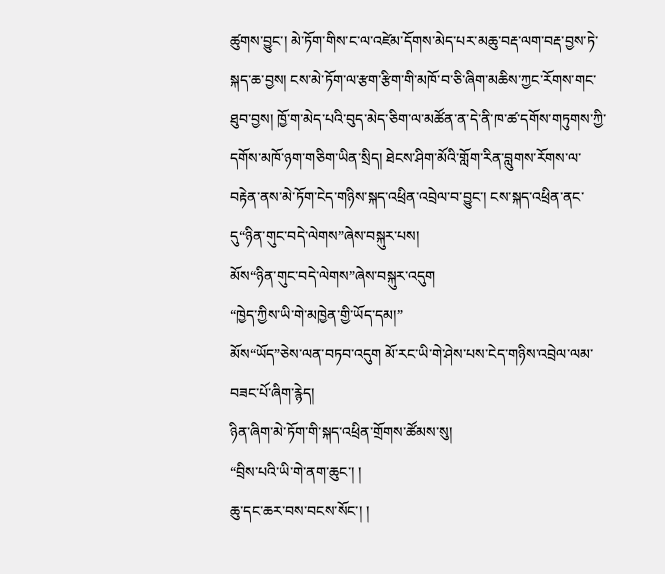ཚུགས་བྱུང་། མེ་ཏོག་གིས་ང་ལ་འཛེམ་དོགས་མེད་པར་མཆུ་བརྡ་ལག་བརྡ་བྱས་ཏེ་སྐད་ཆ་བྱས། ངས་མེ་ཏོག་ལ་རྩག་རྩིག་གི་མཁོ་བ་ཅི་ཞིག་མཆིས་ཀྱང་རོགས་གང་ཐུབ་བྱས། ཁྱོ་ག་མེད་པའི་བུད་མེད་ཅིག་ལ་མཚོན་ན་དེ་ནི་ཁ་ཚ་དགོས་གཏུགས་ཀྱི་དགོས་མཁོ་ཉག་གཅིག་ཡིན་སྲིད། ཐེངས་ཤིག་མོའི་གློག་རིན་བླུགས་རོགས་ལ་བརྟེན་ནས་མེ་ཏོག་ངེད་གཉིས་སྐད་འཕྲིན་འབྲེལ་བ་བྱུང་། ངས་སྐད་འཕྲིན་ནང་དུ“ཉིན་གུང་བདེ་ལེགས”ཞེས་བསྐུར་པས།
མོས“ཉིན་གུང་བདེ་ལེགས”ཞེས་བསྐུར་འདུག
“ཁྱེད་ཀྱིས་ཡི་གེ་མཁྱེན་གྱི་ཡོད་དམ།”
མོས“ཡོད”ཅེས་ལན་བཏབ་འདུག མོ་རང་ཡི་གེ་ཤེས་པས་ངེད་གཉིས་འབྲེལ་ལམ་བཟང་པོ་ཞིག་རྙེད།
ཉིན་ཞིག་མེ་ཏོག་གི་སྐད་འཕྲིན་གྲོགས་ཚོམས་སུ།
“བྲིས་པའི་ཡི་གེ་ནག་ཆུང་། །
ཆུ་དང་ཆར་བས་བངས་སོང་། །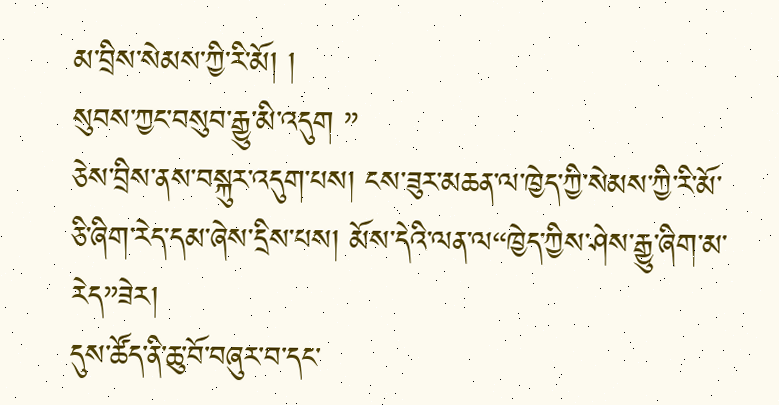མ་བྲིས་སེམས་ཀྱི་རི་མོ། །
སུབས་ཀྱང་བསུབ་རྒྱུ་མི་འདུག ”
ཅེས་བྲིས་ནས་བསྐུར་འདུག་པས། ངས་ཟུར་མཆན་ལ་ཁྱེད་ཀྱི་སེམས་ཀྱི་རི་མོ་ཅི་ཞིག་རེད་དམ་ཞེས་དྲིས་པས། མོས་དེའི་ལན་ལ“ཁྱེད་ཀྱིས་ཤེས་རྒྱུ་ཞིག་མ་རེད”ཟེར།
དུས་ཚོད་ནི་ཆུ་བོ་བཞུར་བ་དང་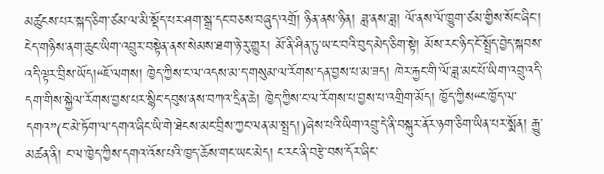མཚུངས་པར་སྐད་ཅིག་ཙམ་ལ་མི་སྡོད་པར་ཤག་སྒྲ་དང་བཅས་བཞུད་འགྲོ། ཉིན་ནས་ཉིན། ཟླ་ནས་ཟླ། ལོ་ནས་ལོ་ཁྱུག་ཙམ་གྱིས་སོང་ཞིང་། ངེད་གཉིས་ནག་ཆུང་ཡིག་འབྲུར་བསྟེན་ནས་སེམས་ཐག་ཉེ་རུ་གྱུར། མོ་ནི་ཤིན་ཏུ་ཡ་ང་བའི་བུད་མེད་ཅིག་སྟེ། མོས་རང་ཉིད་ངོ་སྤྲོད་བྱེད་སྐབས་འདི་ལྟར་བྲིས་ཡོད།“ཇོ་ལགས། ཁྱེད་ཀྱིས་ང་ལ་འདས་མ་ད་གསུམ་ལ་རོགས་དན་བྱས་པ་མ་ཟད། ཁེར་རྐྱང་གི་ལོ་ཟླ་མང་པོ་ཡིག་འབྲུ་འདི་དག་གིས་སྐྱེལ་རོགས་བྱས་པར་སྙིང་དབུས་ནས་བཀའ་དྲིན་ཆེ། ཁྱེད་ཀྱིས་ང་ལ་རོགས་པ་བྱས་པ་འགྲིག་མོད། ཁྱོད་ཀྱིས“ང་ཁྱོད་ལ་དགའ”(ང་མེ་ཏོག་ལ་དགའ་ཞིང་ཡི་གེ་ཐེངས་མང་བྲིས་ཀྱང་ལན་མ་སྤྲད།)ཞེས་པའི་ཡིག་འབྲུ་དེ་ནི་བསྐུར་ནོར་ཉག་ཅིག་ཡིན་པར་སྨོན། རྒྱུ་མཚན་ནི། ང་ལ་ཁྱེད་ཀྱིས་དགའ་འོས་པའི་ཁྱད་ཆོས་གང་ཡང་མེད། ང་རང་ནི་བརྩེ་བས་དོར་ཞིང་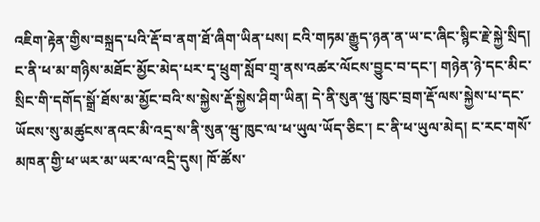འཇིག་རྟེན་གྱིས་བསྐྲད་པའི་རྡོ་བ་ནག་ཐོ་ཞིག་ཡིན་པས། ངའི་གཏམ་རྒྱུད་ཉན་ན་ཡ་ང་ཞིང་སྙིང་རྗེ་སྐྱེ་སྲིད། ང་ནི་ཕ་མ་གཉིས་མཐོང་མྱོང་མེད་པར་དྭ་ཕྲུག་སློབ་གྲྭ་ནས་འཚར་ལོངས་བྱུང་བ་དང་། གཉེན་ཉེ་དང་མིང་སྲིང་གི་དགོད་སྒྲོ་ཐོས་མ་མྱོང་བའི་ས་སྐྱེས་རྡོ་སྐྱེས་ཤིག་ཡིན། དེ་ནི་སུན་ཝུ་ཁུང་བྲག་རྡོ་ལས་སྐྱེས་པ་དང་ཡོངས་སུ་མཚུངས་ནའང་མི་འདྲ་ས་ནི་སུན་ཝུ་ཁུང་ལ་ཕ་ཡུལ་ཡོད་ཅིང་། ང་ནི་ཕ་ཡུལ་མེད། ང་རང་གསོ་མཁན་གྱི་ཕ་ཡར་མ་ཡར་ལ་འདྲི་དུས། ཁོ་ཚོས་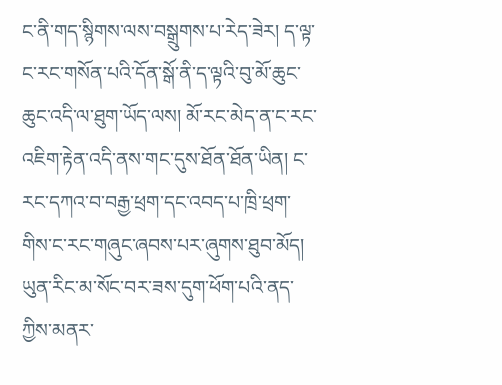ང་ནི་གད་སྙིགས་ལས་བསྒྲུགས་པ་རེད་ཟེར། ད་ལྟ་ང་རང་གསོན་པའི་དོན་སྒོ་ནི་ད་ལྟའི་བུ་མོ་ཆུང་ཆུང་འདི་ལ་ཐུག་ཡོད་ལས། མོ་རང་མེད་ན་ང་རང་འཇིག་རྟེན་འདི་ནས་གང་དུས་ཐོན་ཐོན་ཡིན། ང་རང་དཀའ་བ་བརྒྱ་ཕྲག་དང་འབད་པ་ཁྲི་ཕྲག་གིས་ང་རང་གཞུང་ཞབས་པར་ཞུགས་ཐུབ་མོད། ཡུན་རིང་མ་སོང་བར་ཟས་དུག་ཕོག་པའི་ནད་ཀྱིས་མནར་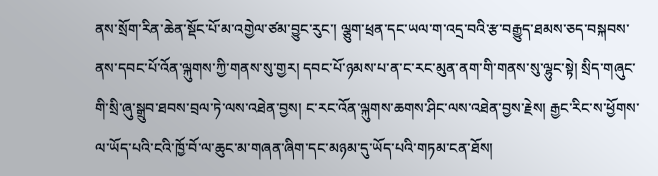ནས་སྲོག་རིན་ཆེན་སྡོང་པོ་མ་འགྱེལ་ཙམ་བྱུང་རུང་། ལྕུག་ཕྲན་དང་ཡལ་ག་འདྲ་བའི་རྩ་བརྒྱུད་ཐམས་ཅད་བསྐབས་ནས་དབང་པོ་འོན་ལྐུགས་ཀྱི་གནས་སུ་གྱར། དབང་པོ་ཉམས་པ་ན་ང་རང་མུན་ནག་གི་གནས་སུ་ལྷུང་སྟེ། སྲིད་གཞུང་གི་སྲི་ཞུ་སྒྲུབ་ཐབས་བྲལ་ཏེ་ལས་འཐེན་བྱས། ང་རང་འོན་ལྐུགས་ཆགས་ཤིང་ལས་འཐེན་བྱས་རྗེས། རྒྱང་རིང་ས་ཕྱོགས་ལ་ཡོད་པའི་ངའི་ཁྱོ་བོ་ལ་ཆུང་མ་གཞན་ཞིག་དང་མཉམ་དུ་ཡོད་པའི་གཏམ་ངན་ཐོས།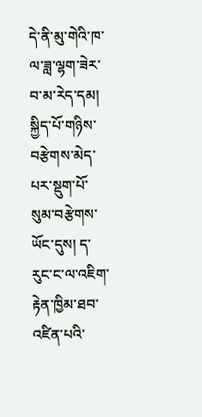དེ་ནི་མུ་གེའི་ཁ་ལ་ཟླ་ལྷག་ཟེར་བ་མ་རེད་དམ། སྐྱིད་པོ་གཉིས་བརྩེགས་མེད་པར་སྡུག་པོ་སུམ་བརྩེགས་ཡོང་དུས། ད་རུང་ང་ལ་འཇིག་རྟེན་ཁྱིམ་ཐབ་འཛིན་པའི་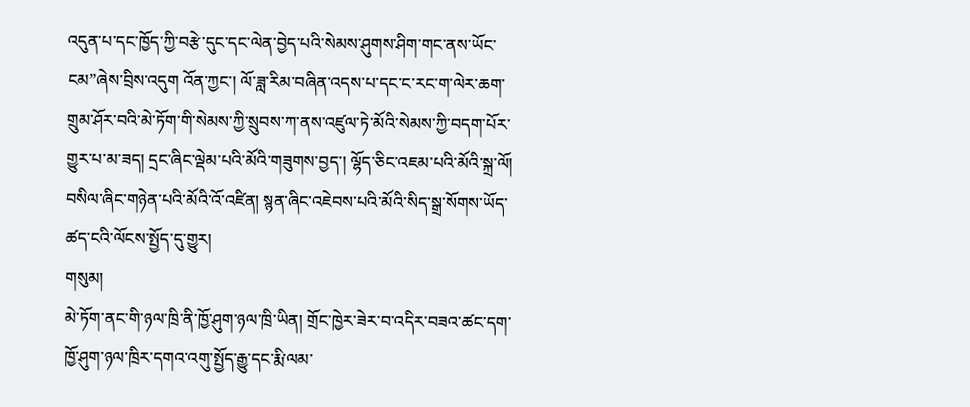འདུན་པ་དང་ཁྱོད་ཀྱི་བརྩེ་དུང་དང་ལེན་བྱེད་པའི་སེམས་ཤུགས་ཤིག་གང་ནས་ཡོང་ངམ”ཞེས་བྲིས་འདུག འོན་ཀྱང་། ལོ་ཟླ་རིམ་བཞིན་འདས་པ་དང་ང་རང་ག་ལེར་ཆག་གྲུམ་ཤོར་བའི་མེ་ཏོག་གི་སེམས་ཀྱི་སྲུབས་ཀ་ནས་འཛུལ་ཏེ་མོའི་སེམས་ཀྱི་བདག་པོར་གྱུར་པ་མ་ཟད། དྲང་ཞིང་ལྡེམ་པའི་མོའི་གཟུགས་བྱད་། ལྷོད་ཅིང་འཇམ་པའི་མོའི་སྐྲ་ལོ། བསིལ་ཞིང་གཉེན་པའི་མོའི་འོ་འཛིན། སྙན་ཞིང་འཇེབས་པའི་མོའི་སིད་སྒྲ་སོགས་ཡོད་ཚད་ངའི་ལོངས་སྤྱོད་དུ་གྱུར།
གསུམ།
མེ་ཏོག་ནང་གི་ཉལ་ཁྲི་ནི་ཁྱོ་ཤུག་ཉལ་ཁྲི་ཡིན། གྲོང་ཁྱེར་ཟེར་བ་འདིར་བཟའ་ཚང་དག་ཁྱོ་ཤུག་ཉལ་ཁྲིར་དགའ་འགུ་སྤྱོད་རྒྱུ་དང་རྨི་ལམ་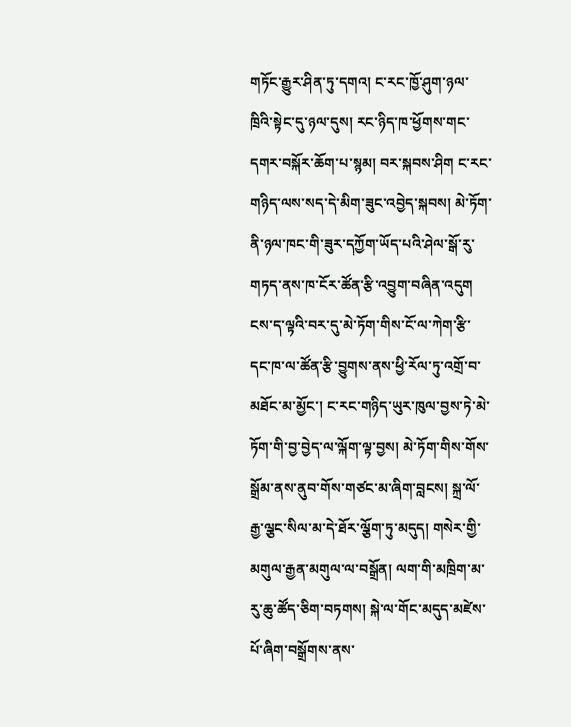གཏོང་རྒྱུར་ཤིན་ཏུ་དགའ། ང་རང་ཁྱོ་ཤུག་ཉལ་ཁྲིའི་སྟེང་དུ་ཉལ་དུས། རང་ཉིད་ཁ་ཕྱོགས་གང་དགར་བསྐོར་ཆོག་པ་སྙམ། བར་སྐབས་ཤིག ང་རང་གཉིད་ལས་སད་དེ་མིག་ཟུང་འབྱེད་སྐབས། མེ་ཏོག་ནི་ཉལ་ཁང་གི་ཟུར་དཀྱོག་ཡོད་པའི་ཤེལ་སྒོ་རུ་གཏད་ནས་ཁ་ངོར་ཚོན་རྩི་འབྱུག་བཞིན་འདུག ངས་ད་ལྟའི་བར་དུ་མེ་ཏོག་གིས་ངོ་ལ་ཀེག་རྩི་དང་ཁ་ལ་ཚོན་རྩི་བྱུགས་ནས་ཕྱི་རོལ་ཏུ་འགྲོ་བ་མཐོང་མ་མྱོང་། ང་རང་གཉིད་ཡུར་ཁུལ་བྱས་ཏེ་མེ་ཏོག་གི་བྱ་བྱེད་ལ་ལྐོག་ལྟ་བྱས། མེ་ཏོག་གིས་གོས་སྒྲོམ་ནས་ནུབ་གོས་གཙང་མ་ཞིག་བླངས། སྐྲ་ལོ་རྒྱ་ལྕང་སིལ་མ་དེ་ཐོར་ལྕོག་ཏུ་མདུད། གསེར་གྱི་མགུལ་རྒྱན་མགུལ་ལ་བསྒྲོན། ལག་གི་མཁྲིག་མ་རུ་ཆུ་ཚོད་ཅིག་བཏགས། སྐེ་ལ་གོང་མདུད་མཛེས་པོ་ཞིག་བསྒྲོགས་ནས་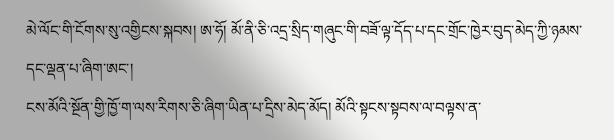མེ་ལོང་གི་ངོགས་སུ་འགྱིངས་སྐབས། ཨ་ཧོ། མོ་ནི་ཅི་འདྲ་སྲིད་གཞུང་གི་བཟོ་ལྟ་དོད་པ་དང་གྲོང་ཁྱེར་བུད་མེད་ཀྱི་ཉམས་དང་ལྡན་པ་ཞིག་ཨང་།
ངས་མོའི་སྔོན་གྱི་ཁྱོ་ག་ལས་རིགས་ཅི་ཞིག་ཡིན་པ་དྲིས་མེད་མོད། མོའི་སྟངས་སྟབས་ལ་བལྟས་ན་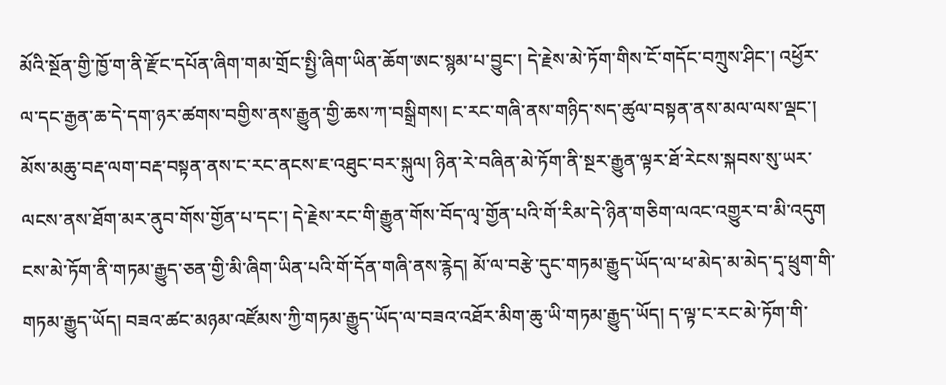མོའི་སྔོན་གྱི་ཁྱོ་ག་ནི་རྫོང་དཔོན་ཞིག་གམ་གྲོང་སྤྱི་ཞིག་ཡིན་ཆོག་ཨང་སྙམ་པ་བྱུང་། དེ་རྗེས་མེ་ཏོག་གིས་ངོ་གདོང་བཀྲུས་ཤིང་། འཕྱོར་ལ་དང་རྒྱན་ཆ་དེ་དག་ཉར་ཚགས་བགྱིས་ནས་རྒྱུན་གྱི་ཆས་ཀ་བསྒྲིགས། ང་རང་གཞི་ནས་གཉིད་སད་ཚུལ་བསྟན་ནས་མལ་ལས་ལྡང་། མོས་མཆུ་བརྡ་ལག་བརྡ་བསྟན་ནས་ང་རང་ནངས་ཇ་འཐུང་བར་སྐུལ། ཉིན་རེ་བཞིན་མེ་ཏོག་ནི་སྔར་རྒྱུན་ལྟར་ཐོ་རེངས་སྐབས་སུ་ཡར་ལངས་ནས་ཐོག་མར་ནུབ་གོས་གྱོན་པ་དང་། དེ་རྗེས་རང་གི་རྒྱུན་གོས་བོད་ལྭ་གྱོན་པའི་གོ་རིམ་དེ་ཉིན་གཅིག་ལའང་འགྱུར་བ་མི་འདུག ངས་མེ་ཏོག་ནི་གཏམ་རྒྱུད་ཅན་གྱི་མི་ཞིག་ཡིན་པའི་གོ་དོན་གཞི་ནས་རྙེད། མོ་ལ་བརྩེ་དུང་གཏམ་རྒྱུད་ཡོད་ལ་ཕ་མེད་མ་མེད་དྭ་ཕྲུག་གི་གཏམ་རྒྱུད་ཡོད། བཟའ་ཚང་མཉམ་འཛོམས་ཀྱི་གཏམ་རྒྱུད་ཡོད་ལ་བཟའ་འཐོར་མིག་ཆུ་ཡི་གཏམ་རྒྱུད་ཡོད། ད་ལྟ་ང་རང་མེ་ཏོག་གི་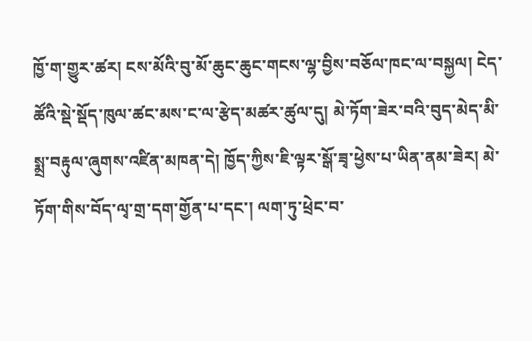ཁྱོ་ག་གྱུར་ཚར། ངས་མོའི་བུ་མོ་ཆུང་ཆུང་གངས་ལྷ་བྱིས་བཅོལ་ཁང་ལ་བསྐྱལ། ངེད་ཚོའི་སྡེ་སྡོད་ཁུལ་ཚང་མས་ང་ལ་རྩེད་མཚར་ཚུལ་དུ། མེ་ཏོག་ཟེར་བའི་བུད་མེད་མི་སྨྲ་བརྟུལ་ཞུགས་འཛིན་མཁན་དེ། ཁྱོད་ཀྱིས་ཇི་ལྟར་སྒོ་ཟྭ་ཕྱེས་པ་ཡིན་ནམ་ཟེར། མེ་ཏོག་གིས་བོད་ལྭ་གྲ་དག་གྱོན་པ་དང་། ལག་ཏུ་ཕྲེང་བ་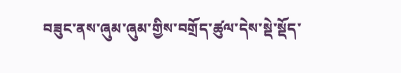བཟུང་ནས་ཞུམ་ཞུམ་གྱིས་བགྲོད་ཚུལ་དེས་སྡེ་སྡོད་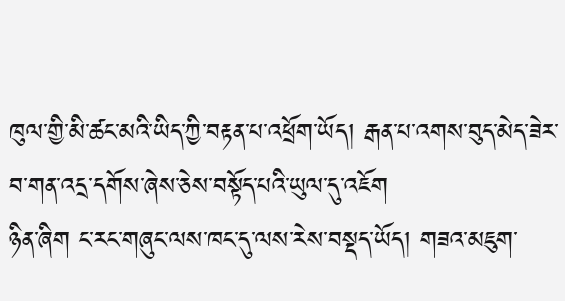ཁུལ་གྱི་མི་ཚང་མའི་ཡིད་ཀྱི་བརྟན་པ་འཕྲོག་ཡོད། རྒན་པ་འགས་བུད་མེད་ཟེར་བ་གན་འདྲ་དགོས་ཞེས་ཅེས་བསྟོད་པའི་ཡུལ་དུ་འཇོག
ཉིན་ཞིག ང་རང་གཞུང་ལས་ཁང་དུ་ལས་རེས་བསྡད་ཡོད། གཟའ་མཇུག་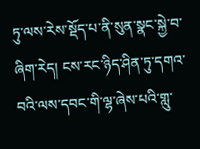ཏུ་ལས་རེས་སྡོད་པ་ནི་སུན་སྣང་སྐྱེ་བ་ཞིག་རེད། ངས་རང་ཉིད་ཤིན་ཏུ་དགའ་བའི་ལས་དབང་གི་ལྷ་ཞེས་པའི་གླུ་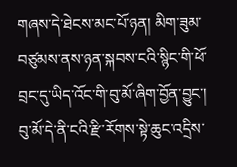གཞས་དེ་ཐེངས་མང་པོ་ཉན། མིག་ཟུམ་བཙུམས་ནས་ཉན་སྐབས་ངའི་སྙིང་གི་ཕོ་བྲང་དུ་ཡིད་འོང་གི་བུ་མོ་ཞིག་བྱོན་བྱུང་། བུ་མོ་དེ་ནི་ངའི་རྫི་རོགས་སྟེ་ཆུང་འདྲིས་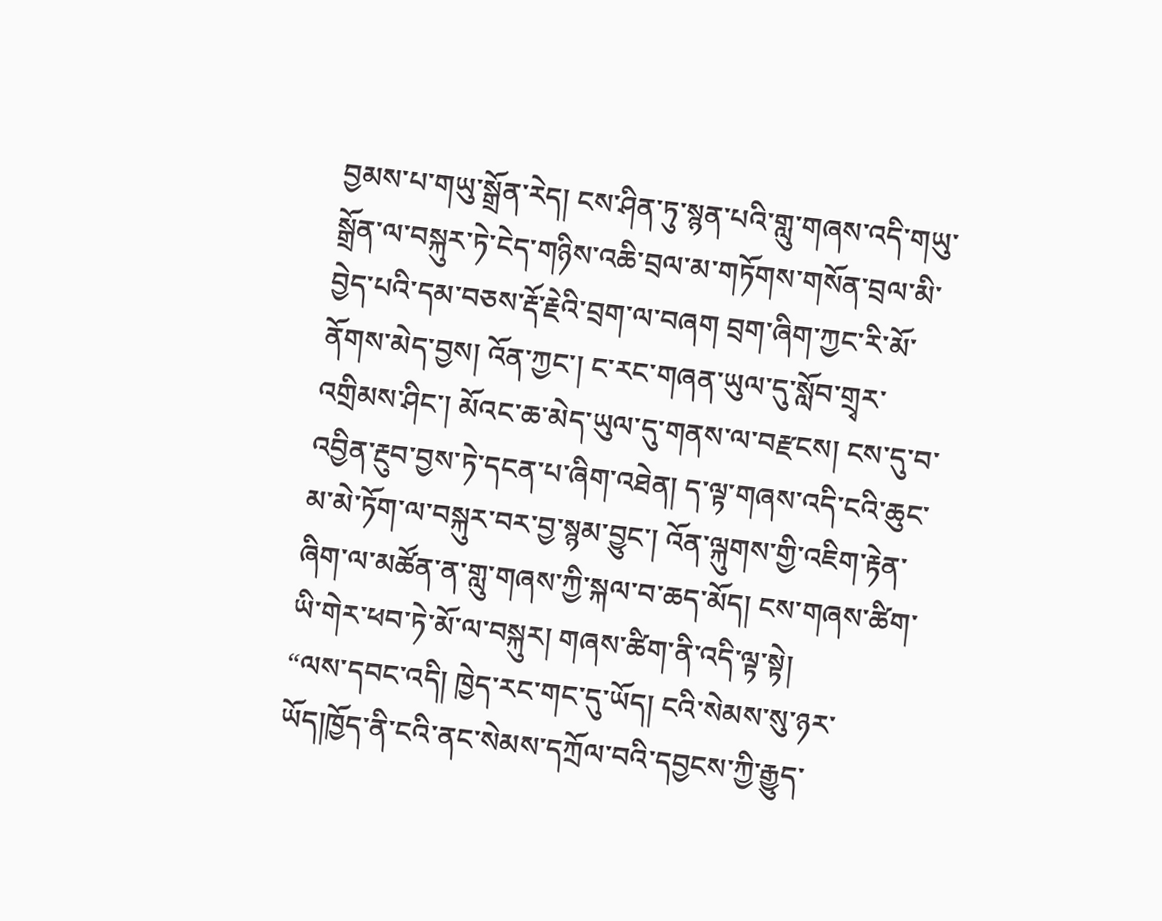བྱམས་པ་གཡུ་སྒྲོན་རེད། ངས་ཤིན་ཏུ་སྙན་པའི་གླུ་གཞས་འདི་གཡུ་སྒྲོན་ལ་བསྐུར་ཏེ་ངེད་གཉིས་འཆི་བྲལ་མ་གཏོགས་གསོན་བྲལ་མི་བྱེད་པའི་དམ་བཅས་རྡོ་རྗེའི་བྲག་ལ་བཞག བྲག་ཞིག་ཀྱང་རི་མོ་ནོགས་མེད་བྱས། འོན་ཀྱང་། ང་རང་གཞན་ཡུལ་དུ་སློབ་གྲྭར་འགྲིམས་ཤིང་། མོའང་ཆ་མེད་ཡུལ་དུ་གནས་ལ་བརྫངས། ངས་དུ་བ་འབྱིན་རྔུབ་བྱས་ཏེ་དངན་པ་ཞིག་འཐེན། ད་ལྟ་གཞས་འདི་ངའི་ཆུང་མ་མེ་ཏོག་ལ་བསྐུར་བར་བྱ་སྙམ་བྱུང་། འོན་ལྐུགས་གྱི་འཇིག་རྟེན་ཞིག་ལ་མཚོན་ན་གླུ་གཞས་ཀྱི་སྐལ་བ་ཆད་མོད། ངས་གཞས་ཚིག་ཡི་གེར་ཕབ་ཏེ་མོ་ལ་བསྐུར། གཞས་ཚིག་ནི་འདི་ལྟ་སྟེ།
“ལས་དབང་འདི། ཁྱེད་རང་གང་དུ་ཡོད། ངའི་སེམས་སུ་ཉར་ཡོད།ཁྱོད་ནི་ངའི་ནང་སེམས་དཀྲོལ་བའི་དབྱངས་ཀྱི་རྒྱུད་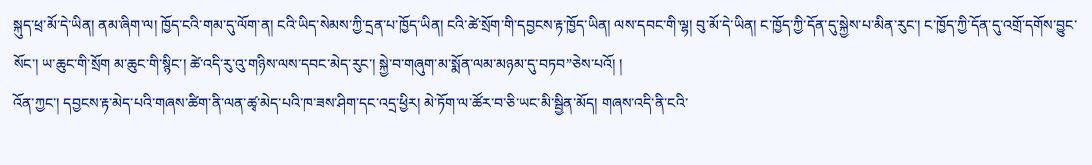སྐུད་ཕྲ་མོ་དེ་ཡིན། ནམ་ཞིག་ལ། ཁྱོད་ངའི་གམ་དུ་ལོག་ན། ངའི་ཡིད་སེམས་ཀྱི་དྲན་པ་ཁྱོད་ཡིན། ངའི་ཚེ་སྲོག་གི་དབྱངས་རྟ་ཁྱོད་ཡིན། ལས་དབང་གི་ལྷ། བུ་མོ་དེ་ཡིན། ང་ཁྱོད་ཀྱི་དོན་དུ་སྐྱེས་པ་མིན་རུང་། ང་ཁྱོད་ཀྱི་དོན་དུ་འགྲོ་དགོས་བྱུང་སོང་། ཡ་ཆུང་གི་སྲོག མ་ཆུང་གི་སྙིང་། ཚེ་འདི་རུ་འུ་གཉིས་ལས་དབང་མེད་རུང་། སྐྱེ་བ་གཞུག་མ་སྨོན་ལམ་མཉམ་དུ་བཏབ”ཅེས་པའོ། །
འོན་ཀྱང་། དབྱངས་རྟ་མེད་པའི་གཞས་ཚིག་ནི་ལན་ཚྭ་མེད་པའི་ཁ་ཟས་ཤིག་དང་འདྲ་ཕྱིར། མེ་ཏོག་ལ་ཚོར་བ་ཅི་ཡང་མི་སྦྱིན་མོད། གཞས་འདི་ནི་ངའི་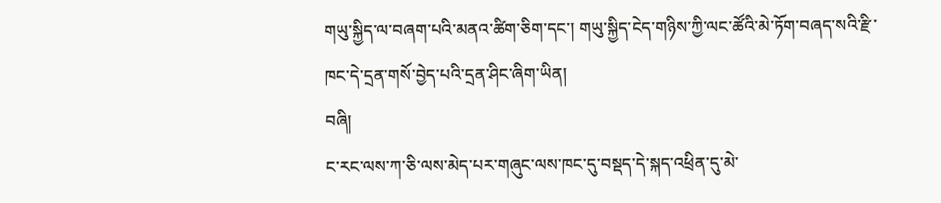གཡུ་སྐྱིད་ལ་བཞག་པའི་མནའ་ཚིག་ཅིག་དང་། གཡུ་སྐྱིད་ངེད་གཉིས་ཀྱི་ལང་ཚོའི་མེ་ཏོག་བཞད་སའི་རྫི་ཁང་དེ་དྲན་གསོ་བྱེད་པའི་དྲན་ཤིང་ཞིག་ཡིན།
བཞི།
ང་རང་ལས་ཀ་ཅི་ལས་མེད་པར་གཞུང་ལས་ཁང་དུ་བསྡད་དེ་སྐད་འཕྲིན་དུ་མེ་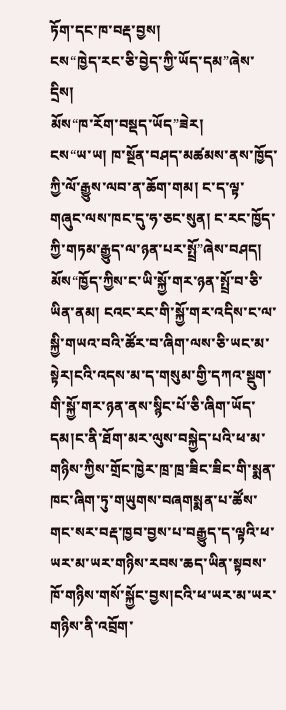ཏོག་དང་ཁ་བརྡ་བྱས།
ངས“ཁྱེད་རང་ཅི་བྱེད་ཀྱི་ཡོད་དམ”ཞེས་དྲིས།
མོས“ཁ་རོག་བསྡད་ཡོད”ཟེར།
ངས“ཡ་ཡ། ཁ་སྔོན་བཤད་མཚམས་ནས་ཁྱོད་ཀྱི་ལོ་རྒྱུས་ལབ་ན་ཆོག་གམ། ང་ད་ལྟ་གཞུང་ལས་ཁང་དུ་ཧ་ཅང་སུན། ང་རང་ཁྱོད་ཀྱི་གཏམ་རྒྱུད་ལ་ཉན་པར་སྤྲོ”ཞེས་བཤད།
མོས“ཁྱོད་ཀྱིས་ང་ཡི་སྐྱོ་གར་ཉན་སྤྲོ་བ་ཅི་ཡིན་ནམ། ངའང་རང་གི་སྐྱོ་གར་འདིས་ང་ལ་སྐྱི་གཡའ་བའི་ཚོར་བ་ཞིག་ལས་ཅི་ཡང་མ་སྟེར།ངའི་འདས་མ་ད་གསུམ་གྱི་དཀའ་སྡུག་གི་སྐྱོ་གར་ཉན་ནས་སྙིང་པོ་ཅི་ཞིག་ཡོད་དམ།ང་ནི་ཐོག་མར་ལུས་བསྐྱེད་པའི་ཕ་མ་གཉིས་ཀྱིས་གྲོང་ཁྱེར་ཁྲ་ཁྲ་ཟིང་ཟིང་གི་སྨན་ཁང་ཞིག་ཏུ་གཡུགས་བཞགསྨན་པ་ཚོས་གང་སར་བརྡ་ཁྱབ་བྱས་པ་བརྒྱུད་ད་ལྟའི་ཕ་ཡར་མ་ཡར་གཉིས་རབས་ཆད་ཡིན་སྟབས་ཁོ་གཉིས་གསོ་སྐྱོང་བྱས།ངའི་ཕ་ཡར་མ་ཡར་གཉིས་ནི་འབྲོག་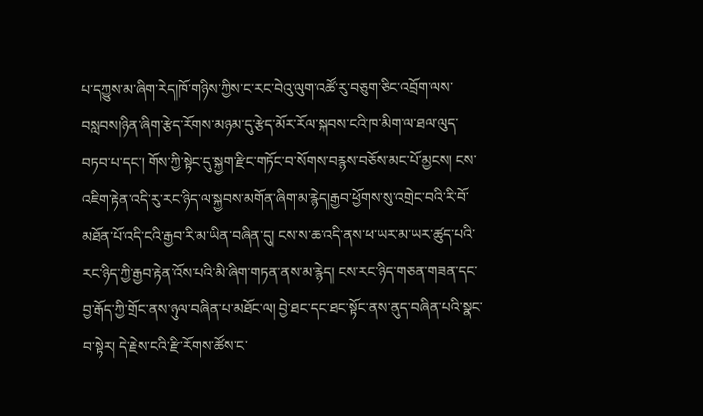པ་དཀྱུས་མ་ཞིག་རེད།ཁོ་གཉིས་ཀྱིས་ང་རང་བེའུ་ལུག་འཚོ་རུ་བཅུག་ཅིང་འབྲོག་ལས་བསླབས།ཉིན་ཞིག་རྩེད་རོགས་མཉམ་དུ་རྩེད་མོར་རོལ་སྐབས་ངའི་ཁ་མིག་ལ་ཐལ་ལུད་བཏབ་པ་དང་། གོས་ཀྱི་སྟེང་དུ་སྐྱག་རྫིང་གཏོང་བ་སོགས་བརྙས་བཅོས་མང་པོ་མྱངས། ངས་འཇིག་རྟེན་འདི་རུ་རང་ཉིད་ལ་སྐྱབས་མགོན་ཞིག་མ་རྙེད།རྒྱབ་ཕྱོགས་སུ་འགྲེང་བའི་རི་བོ་མཐོན་པོ་འདི་ངའི་རྒྱབ་རི་མ་ཡིན་བཞིན་དུ། ངས་ས་ཆ་འདི་ནས་ཕ་ཡར་མ་ཡར་ཚུད་པའི་རང་ཉིད་ཀྱི་རྒྱབ་རྟེན་འོས་པའི་མི་ཞིག་གཏན་ནས་མ་རྙེད། ངས་རང་ཉིད་གཅན་གཟན་དང་བྱ་རྒོད་ཀྱི་གྲོང་ནས་ཉུལ་བཞིན་པ་མཐོང་ལ། བྱེ་ཐང་དང་ཐང་སྟོང་ནས་ནུད་བཞིན་པའི་སྣང་བ་སྟེར། དེ་རྗེས་ངའི་རྫི་རོགས་ཚོས་ང་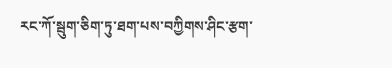རང་ཀོ་སྦུག་ཅིག་ཏུ་ཐག་པས་བཀྱིགས་ཤིང་རྩག་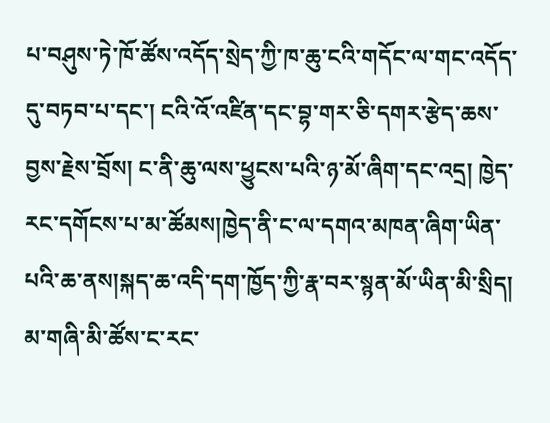པ་བཤུས་ཏེ་ཁོ་ཚོས་འདོད་སྲེད་ཀྱི་ཁ་ཆུ་ངའི་གདོང་ལ་གང་འདོད་དུ་བཏབ་པ་དང་། ངའི་འོ་འཛིན་དང་བྷ་གར་ཅི་དགར་རྩེད་ཆས་བྱས་རྗེས་བྲོས། ང་ནི་ཆུ་ལས་ཕྱུངས་པའི་ཉ་མོ་ཞིག་དང་འདྲ། ཁྱེད་རང་དགོངས་པ་མ་ཚོམས།ཁྱེད་ནི་ང་ལ་དགའ་མཁན་ཞིག་ཡིན་པའི་ཆ་ནས།སྐད་ཆ་འདི་དག་ཁྱོད་ཀྱི་རྣ་བར་སྙན་མོ་ཡིན་མི་སྲིད། མ་གཞི་མི་ཚོས་ང་རང་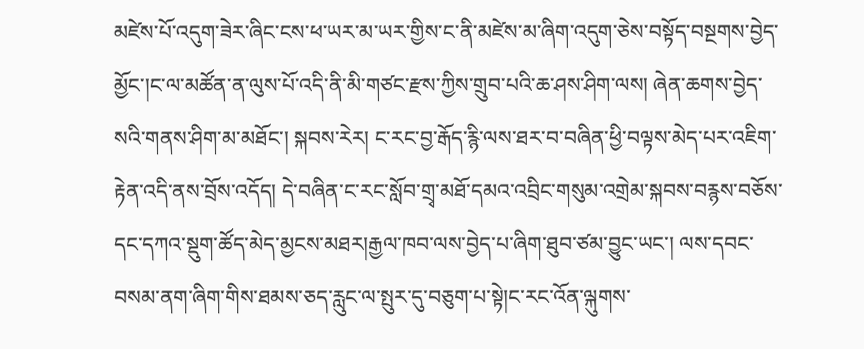མཛེས་པོ་འདུག་ཟེར་ཞིང་ངས་ཕ་ཡར་མ་ཡར་གྱིས་ང་ནི་མཛེས་མ་ཞིག་འདུག་ཅེས་བསྟོད་བསྔགས་བྱེད་མྱོང་།ང་ལ་མཚོན་ན་ལུས་པོ་འདི་ནི་མི་གཙང་རྫས་ཀྱིས་གྲུབ་པའི་ཆ་ཤས་ཤིག་ལས། ཞེན་ཆགས་བྱེད་སའི་གནས་ཤིག་མ་མཐོང་། སྐབས་རེར། ང་རང་བྱ་རྒོད་རྙི་ལས་ཐར་བ་བཞིན་ཕྱི་བལྟས་མེད་པར་འཇིག་རྟེན་འདི་ནས་བྲོས་འདོད། དེ་བཞིན་ང་རང་སློབ་གྲྭ་མཐོ་དམའ་འབྲིང་གསུམ་འགྲེམ་སྐབས་བརྙས་བཅོས་དང་དཀའ་སྡུག་ཚོད་མེད་མྱངས་མཐར།རྒྱལ་ཁབ་ལས་བྱེད་པ་ཞིག་ཐུབ་ཙམ་བྱུང་ཡང་། ལས་དབང་བསམ་ནག་ཞིག་གིས་ཐམས་ཅད་རླུང་ལ་སྤུར་དུ་བཅུག་པ་སྟེ།ང་རང་འོན་ལྐུགས་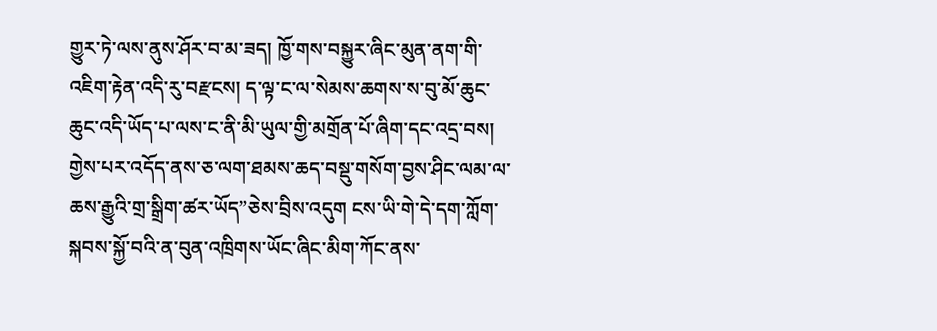གྱུར་ཏེ་ལས་ནུས་ཤོར་བ་མ་ཟད། ཁྱོ་གས་བསྐྱུར་ཞིང་མུན་ནག་གི་འཇིག་རྟེན་འདི་རུ་བརྫངས། ད་ལྟ་ང་ལ་སེམས་ཆགས་ས་བུ་མོ་ཆུང་ཆུང་འདི་ཡོད་པ་ལས་ང་ནི་མི་ཡུལ་གྱི་མགྲོན་པོ་ཞིག་དང་འདྲ་བས། གྱེས་པར་འདོད་ནས་ཅ་ལག་ཐམས་ཆད་བསྡུ་གསོག་བྱས་ཤིང་ལམ་ལ་ཆས་རྒྱུའི་གྲ་སྒྲིག་ཚར་ཡོད”ཅེས་བྲིས་འདུག ངས་ཡི་གེ་དེ་དག་ཀློག་སྐབས་སྐྱོ་བའི་ན་བུན་འཁྲིགས་ཡོང་ཞིང་མིག་ཀོང་ནས་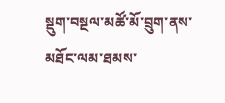སྡུག་བསྔལ་མཚོ་མོ་བྲུག་ནས་མཐོང་ལམ་ཐམས་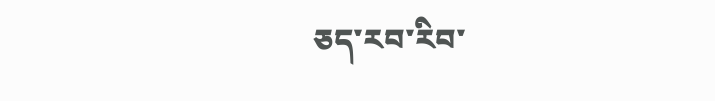ཅད་རབ་རིབ་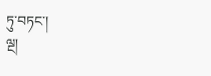ཏུ་བཏང་།
ལྔ།